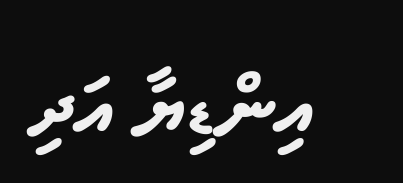އިންޑިޔާ އަދި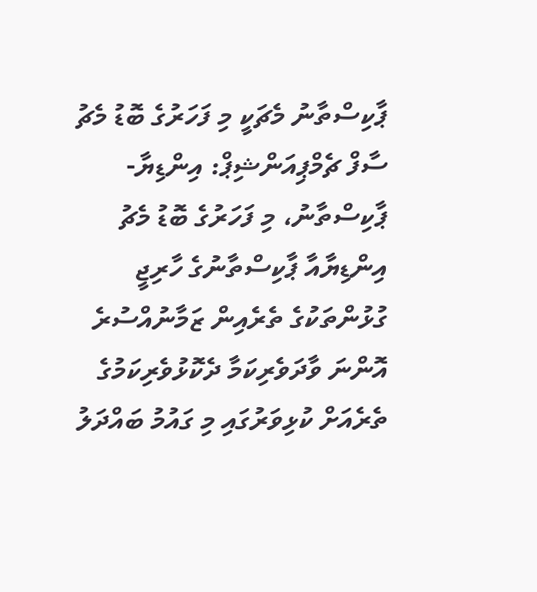ޕާކިސްތާނު މެޗަކީ މި ފަހަރުގެ ބޮޑު މެޗު
ސާފް ޗެމްޕިއަންޝިޕް: އިންޑިޔާ- ޕާކިސްތާނު، މި ފަހަރުގެ ބޮޑު މެޗު
އިންޑިޔާއާ ޕާކިސްތާނުގެ ހާރިޖީ ގުޅުންތަކުގެ ތެރެއިން ޒަމާނުއްސުރެ އޮންނަ ވާދަވެރިކަމާ ދެކޮޅުވެރިކަމުގެ ތެރެއަށް ކުޅިވަރުގައި މި ގައުމު ބައްދަލު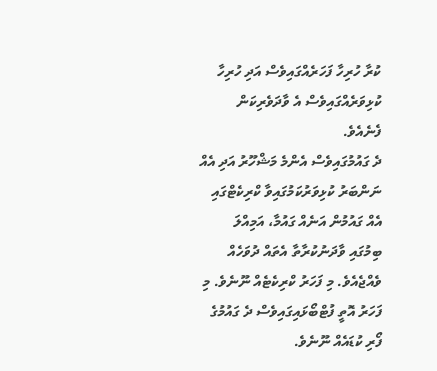ކުރާ ހުރިހާ ފަހަރެއްގައިވެސް އަދި ހުރިހާ ކުޅިވަރެއްގައިވެސް އެ ވާދަވެރިކަން ފެނެއެވެ.
ދެ ގައުމުގައިވެސް އެންމެ މަޝްހޫރު އަދި އެއް ނަންބަރު ކުޅިވަރުކަމުގައިވާ ކްރިކެޓްގައި އެއް ގައުމުން އަނެއް ގައުމާ، އަމިއްލަ ބިމުގައި ވާދަނުކުރާތާ އެތައް ދުވަހެއް ވެއްޖެއެވެ. މި ފަހަރު ކްރިކެޓެއް ނޫނެވެ. މި ފަހަރު އޮތީ ފުޓްބޯޅައިގައިވެސް ދެ ގައުމުގެ ފޯރި ކުޑައެއް ނޫނެވެ.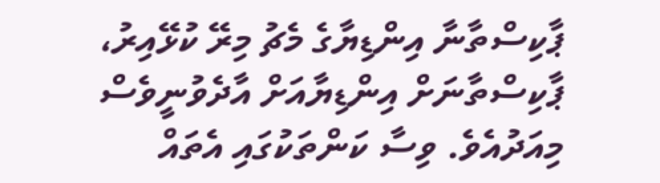ޕާކިސްތާނާ އިންޑިޔާގެ މެޗު މިރޭ ކުޅޭއިރު، ޕާކިސްތާނަށް އިންޑިޔާއަށް އާދެވުނީވެސް މިއަދުއެވެ. ވިސާ ކަންތަކުގައި އެތައް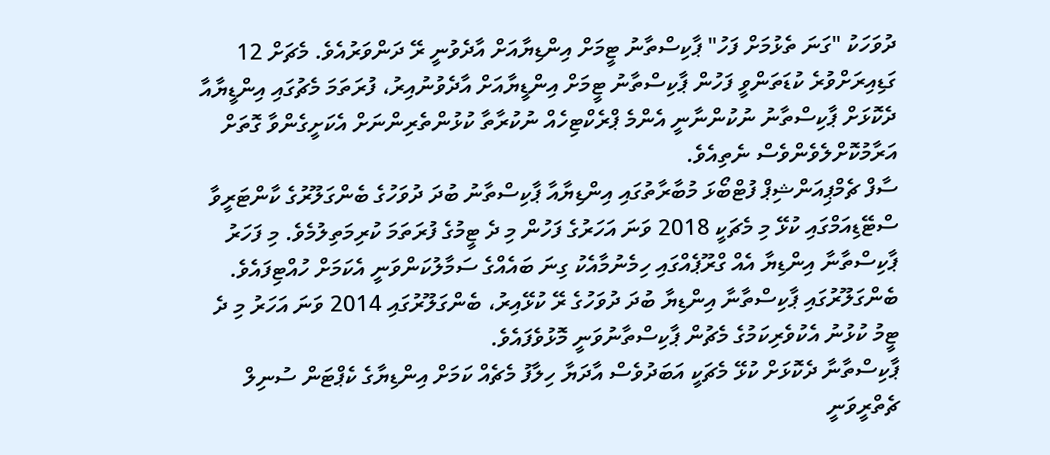ދުވަހަކު "ގަނަ ތެޅުމަށް ފަހު" ޕާކިސްތާނު ޓީމަށް އިންޑިޔާއަށް އާދެވުނީ ރޭ ދަންވަރުއެވެ. މެޗަށް 12 ގަޑިއިރަށްވުރެ ކުޑަތަންވީ ފަހުން ޕާކިސްތާނު ޓީމަށް އިންޑީޔާއަށް އާދެވުނުއިރު، ފުރަތަމަ މެޗުގައި އިންޑީޔާއާ ދެކޮޅަށް ޕާކިސްތާނު ނުކުންނާނީ އެންމެ ޕްރެކްޓިހެއް ނުކުރާތާ ކުޅުންތެރިންނަށް އެކަށީގެންވާ ގޮތަށް އަރާމުކޮށްލެވެންވެސް ނެތިއެވެ.
ސާފް ޗެމްޕިއަންޝިޕް ފުޓްބޯޅަ މުބާރާތުގައި އިންޑިޔާއާ ޕާކިސްތާނު ބުދަ ދުވަހުގެ ބެންގަލޫރުގެ ކާންޓަރީވާ ސްޓޭޑިއަމްގައި ކުޅޭ މި މެޗަކީ 2018 ވަނަ އަހަރުގެ ފަހުން މި ދެ ޓީމުގެ ފުރަތަމަ ކުރިމަތިލުމެވެ. މި ފަހަރު ޕާކިސްތާނާ އިންޑިޔާ އެއް ގްރޫޕެއްގައި ހިމެނުމާއެކު ގިނަ ބައެއްގެ ސަމާލުކަންވަނީ އެކަމަށް ހުއްޓިފައެވެ. ބެންގަލޫރުގައި ޕާކިސްތާނާ އިންޑިޔާ ބުދަ ދުވަހުގެ ރޭ ކުޅޭއިރު، ބެންގަލޫރުގައި 2014 ވަނަ އަހަރު މި ދެ ޓީމު ކުޅުނު އެކުވެރިކަމުގެ މެޗުން ޕާކިސްތާނުވަނީ މޮޅުވެފައެވެ.
ޕާކިސްތާނާ ދެކޮޅަށް ކުޅޭ މެޗަކީ އަބަދުވެސް އާދަޔާ ހިލާފު މެޗެއް ކަމަށް އިންޑިޔާގެ ކެޕްޓަން ސުނިލް ޗެތްރީވަނީ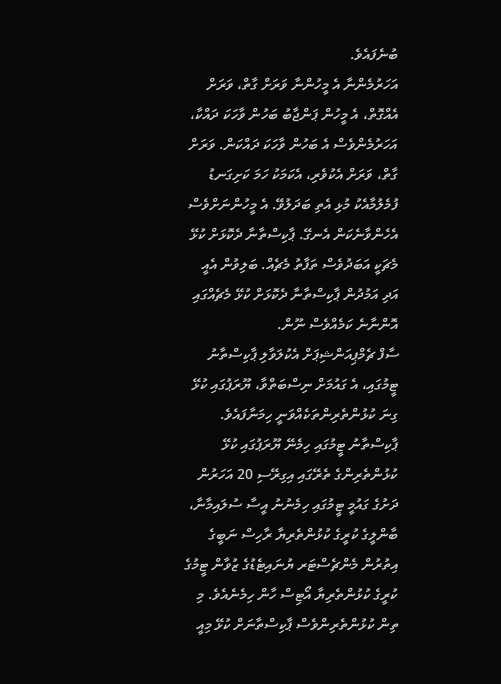ބުނެފައެވެ.
އަހަރުމެންނާ އެ މީހުންނާ ވަރަށް ގާތް، ވަރަށް އެއްގޮތް، އެ މީހުން ޕަންޖާބު ބަހުން ވާހަކަ ދައްކާ، އަހަރުމެންވެސް އެ ބަހުން ވާހަކަ ދައްކަން. ވަރަށް ގާތް، ވަރަށް އެކުވެރި، އެކަމަކު ހަމަ ކަށިގަނޑު ފުމެލުމާއެކު މުޅި އެތި ބަދަލުވޭ. އެ މީހުންނަށްވެސް އެހެންވާނެކަން އެނގޭ. ޕާކިސްތާނާ ދެކޮޅަށް ކުޅޭ މެޗަކީ އަބަދުވެސް ތަފާތު މެޗެއް. ބަލިވުން އެއީ އަދި އަމުދުން ޕާކިސްތާނާ ދެކޮޅަށް ކުޅޭ މެޗެއްގައި އޮންނާނެ ކަމެއްވެސް ނޫން.
ސާފް ޗެމްޕިއަންޝިޕަށް އެކުލަވާލި ޕާކިސްތާނު ޓީމުގައި، އެ ގައުމަށް ނިސްބަތްވާ، ޔޫރަޕުގައި ކުޅޭ ގިނަ ކުޅުންތެރިންތަކެއްވަނީ ހިމަނާފައެވެ. ޕާކިސްތާނު ޓީމުގައި ހިމެނޭ ޔޫރަޕުގައި ކުޅޭ ކުޅުންތެރިންގެ ތެރޭގައި އިގިރޭސި 20 އަހަރުން ދަށުގެ ގައުމީ ޓީމުގައި ހިމެނުނު އީސާ ސުލައިމާނާ، ބާންލީގެ ކުރީގެ ކުޅުންތެރިޔާ ރާހިސް ނަބީގެ އިތުރުން މެންޗެސްޓަރ ޔުނައިޓެޑުގެ ޒުވާން ޓީމުގެ ކުރީގެ ކުޅުންތެރިޔާ އޯޓިސް ހާން ހިމެނެއެވެ. މި ތިން ކުޅުންތެރިންވެސް ޕާކިސްތާނަށް ކުޅޭ މިއީ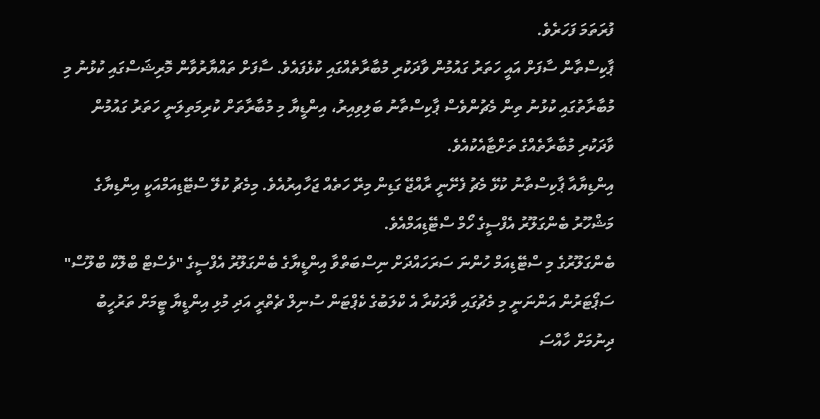ފުރަތަމަ ފަހަރެވެ.
ޕާކިސްތާން ސާފަށް އައީ ހަތަރު ގައުމުން ވާދަކުރި މުބާރާތެއްގައި ކުޅެފައެވެ. ސާފަށް ތައްޔާރުވާން މޮރިޝަސްގައި ކުޅުނު މި މުބާރާތުގައި ކުޅުނު ތިން މެޗުންވެސް ޕާކިސްތާނު ބަލިވިއިރު، އިންޑީޔާ މި މުބާރާތަށް ކުރިމަތިލަނީ ހަތަރު ގައުމުން ވާދަކުރި މުބާރާތެއްގެ ތަށްޓާއެކުއެވެ.
އިންޑިޔާއާ ޕާކިސްތާނު ކުޅޭ މެޗު ފެށޭނީ ރާއްޖޭ ގަޑިން މިރޭ ހަތެއް ޖަހާއިރުއެވެ. މިމެޗު ކުލޭ ސްޓޭޑިއަމްއަކީ އިންޑިޔާގެ މަޝްހޫރު ބެންގަލޫރު އެފްސީގެ ހޯމް ސްޓޭޑިއަމްއެވެ.
ބެންގަލޫރުގެ މި ސްޓޭޑިއަމް ހުންނަ ސަރަހައްދަށް ނިސްބަތްވާ އިންޑީޔާގެ ބެންގަލޫރު އެފްސީގެ "ވެސްޓް ބްލޮކް ބްލޫސް" ސަޕޯޓަރުން އަންނަނީ މި މެޗުގައި ވާދަކުރާ އެ ކްލަބުގެ ކެޕްޓަން ސުނިލް ޗެތްރީ އަދި މުޅި އިންޑީޔާ ޓީމަށް ތަރުހީބު ދިނުމަށް ހާއްސަ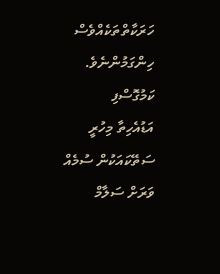ހަރަކާތްތަކެއްވެސް ހިންގަމުންނެވެ.
ކަމުގޮސްފި
އަޑުއެހިތާ މިހުރީ
ސަތޭކައަކުން ސުމެއް
ވަރަށް ސަލާމް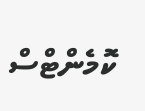ކޮމެންޓްސް